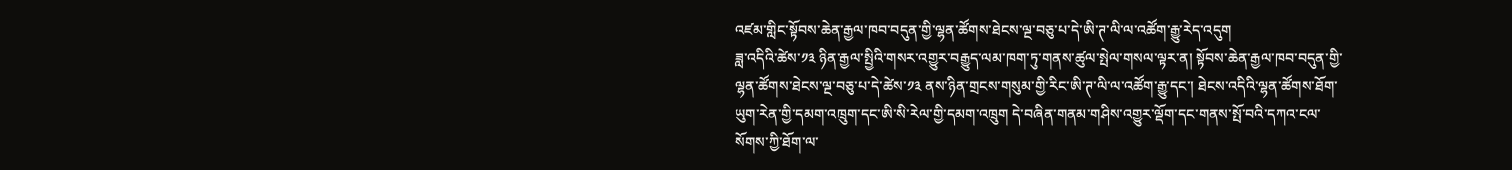འཛམ་གླིང་སྟོབས་ཆེན་རྒྱལ་ཁབ་བདུན་གྱི་ལྷན་ཚོགས་ཐེངས་ལྔ་བཅུ་པ་དེ་ཨི་ཊ་ལི་ལ་འཚོག་རྒྱུ་རེད་འདུག
ཟླ་འདིའི་ཚེས་༡༣ ཉིན་རྒྱལ་སྤྱིའི་གསར་འགྱུར་བརྒྱུད་ལམ་ཁག་ཏུ་གནས་ཚུལ་སྤེལ་གསལ་ལྟར་ན། སྟོབས་ཆེན་རྒྱལ་ཁབ་བདུན་གྱི་ལྷན་ཚོགས་ཐེངས་ལྔ་བཅུ་པ་དེ་ཚེས་༡༣ ནས་ཉིན་གྲངས་གསུམ་གྱི་རིང་ཨི་ཊ་ལི་ལ་འཚོག་རྒྱུ་དང་། ཐེངས་འདིའི་ལྷན་ཚོགས་ཐོག་ཡུག་རེན་གྱི་དམག་འཁྲུག་དང་ཨི་སི་རེལ་གྱི་དམག་འཁྲུག དེ་བཞིན་གནམ་གཤིས་འགྱུར་ལྡོག་དང་གནས་སྤོ་བའི་དཀའ་ངལ་སོགས་ཀྱི་ཐོག་ལ་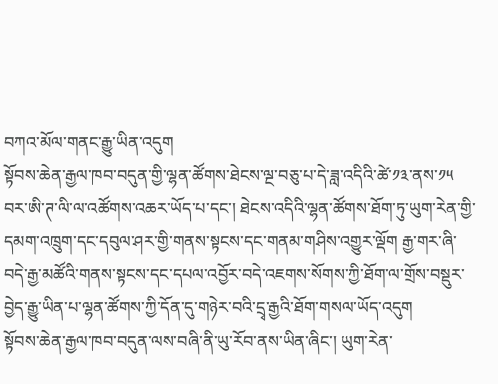བཀའ་མོལ་གནང་རྒྱུ་ཡིན་འདུག
སྟོབས་ཆེན་རྒྱལ་ཁབ་བདུན་གྱི་ལྷན་ཚོགས་ཐེངས་ལྔ་བཅུ་པ་དེ་ཟླ་འདིའི་ཚེ་༡༣་ནས་༡༥ བར་ཨི་ཊ་ལི་ལ་འཚོགས་འཆར་ཡོད་པ་དང་། ཐེངས་འདིའི་ལྷན་ཚོགས་ཐོག་ཏུ་ཡུག་རེན་གྱི་དམག་འཁྲུག་དང་དབུལ་ཤར་གྱི་གནས་སྟངས་དང་གནམ་གཤིས་འགྱུར་ལྡོག རྒྱ་གར་ཞི་བདེ་རྒྱ་མཚོའི་གནས་སྟངས་དང་དཔལ་འབྱོར་བདེ་འཇགས་སོགས་ཀྱི་ཐོག་ལ་གྲོས་བསྡུར་བྱེད་རྒྱུ་ཡིན་པ་ལྷན་ཚོགས་ཀྱི་དོན་དུ་གཉེར་བའི་དྲྭ་རྒྱའི་ཐོག་གསལ་ཡོད་འདུག
སྟོབས་ཆེན་རྒྱལ་ཁབ་བདུན་ལས་བཞི་ནི་ཡུ་རོབ་ནས་ཡིན་ཞིང་། ཡུག་རེན་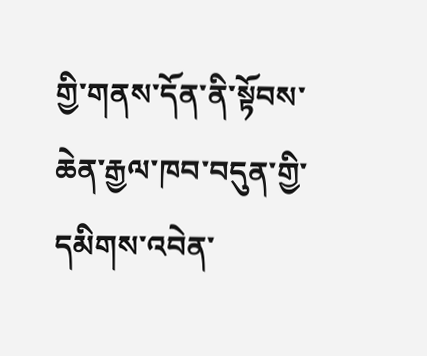གྱི་གནས་དོན་ནི་སྟོབས་ཆེན་རྒྱལ་ཁབ་བདུན་གྱི་དམིགས་འབེན་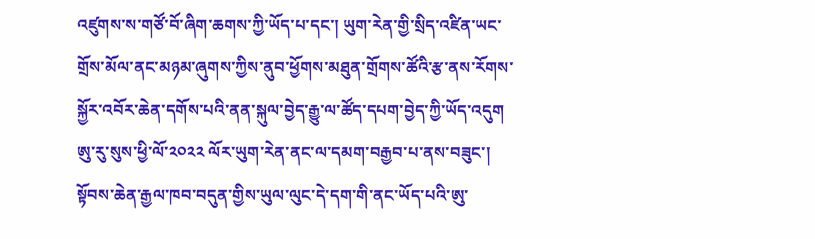འཛུགས་ས་གཙོ་བོ་ཞིག་ཆགས་ཀྱི་ཡོད་པ་དང་། ཡུག་རེན་གྱི་སྲིད་འཛིན་ཡང་གྲོས་མོལ་ནང་མཉམ་ཞུགས་ཀྱིས་ནུབ་ཕྱོགས་མཐུན་གྲོགས་ཚོའི་རྩ་ནས་རོགས་སྐྱོར་འབོར་ཆེན་དགོས་པའི་ནན་སྐུལ་བྱེད་རྒྱུ་ལ་ཚོད་དཔག་བྱེད་ཀྱི་ཡོད་འདུག
ཨུ་རུ་སུས་ཕྱི་ལོ་༢༠༢༢ ལོར་ཡུག་རེན་ནང་ལ་དམག་བརྒྱབ་པ་ནས་བཟུང་། སྟོབས་ཆེན་རྒྱལ་ཁབ་བདུན་གྱིས་ཡུལ་ལུང་དེ་དག་གི་ནང་ཡོད་པའི་ཨུ་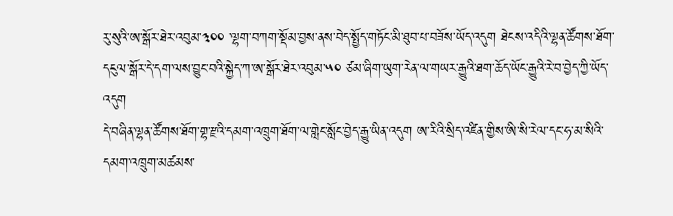རུ་སུའི་ཨ་སྒོར་ཐེར་འབུམ་༣༠༠ ་ལྷག་བཀག་སྡོམ་བྱས་ནས་བེད་སྤྱོད་གཏོང་མི་ཐུབ་པ་བཟོས་ཡོད་འདུག ཐེངས་འདིའི་ལྷན་ཚོགས་ཐོག་དངུལ་སྒོར་དེ་དག་ལས་བྱུང་བའི་སྐྱེད་ཀ་ཨ་སྒོར་ཐེར་འབུམ་༥༠ ཙམ་ཞིག་ཡུག་རེན་ལ་གཡར་རྒྱུའི་ཐག་ཆོད་ཡོང་རྒྱུའི་རེ་བ་བྱེད་ཀྱི་ཡོད་འདུག
དེ་བཞིན་ལྷན་ཚོགས་ཐོག་གྷ་རྫའི་དམག་འཁྲུག་ཐོག་ལ་གླེང་སློང་བྱེད་རྒྱུ་ཡིན་འདུག ཨ་རིའི་སྲིད་འཛིན་གྱིས་ཨི་སི་རེལ་དང་ཧ་མ་སིའི་དམག་འཁྲུག་མཚམས་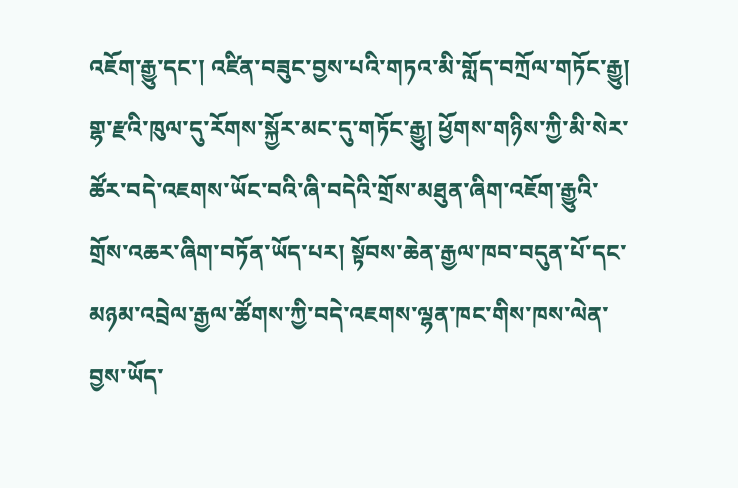འཇོག་རྒྱུ་དང་། འཛིན་བཟུང་བྱས་པའི་གཏའ་མི་གློད་བཀྲོལ་གཏོང་རྒྱུ། གྷ་རྫའི་ཁུལ་དུ་རོགས་སྐྱོར་མང་དུ་གཏོང་རྒྱུ། ཕྱོགས་གཉིས་ཀྱི་མི་སེར་ཚོར་བདེ་འཇགས་ཡོང་བའི་ཞི་བདེའི་གྲོས་མཐུན་ཞིག་འཇོག་རྒྱུའི་གྲོས་འཆར་ཞིག་བཏོན་ཡོད་པར། སྟོབས་ཆེན་རྒྱལ་ཁབ་བདུན་པོ་དང་མཉམ་འབྲེལ་རྒྱལ་ཚོགས་ཀྱི་བདེ་འཇགས་ལྷན་ཁང་གིས་ཁས་ལེན་བྱས་ཡོད་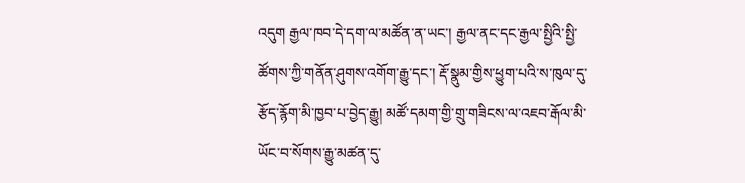འདུག རྒྱལ་ཁབ་དེ་དག་ལ་མཚོན་ན་ཡང་། རྒྱལ་ནང་དང་རྒྱལ་སྤྱིའི་སྤྱི་ཚོགས་ཀྱི་གནོན་ཤུགས་འགོག་རྒྱུ་དང་། རྡོ་སྣུམ་གྱིས་ཕྱུག་པའི་ས་ཁུལ་དུ་རྩོད་རྙོག་མི་ཁྱབ་པ་བྱེད་རྒྱུ། མཚོ་དམག་གྱི་གྲུ་གཟིངས་ལ་འཇབ་རྒོལ་མི་ཡོང་བ་སོགས་རྒྱུ་མཚན་དུ་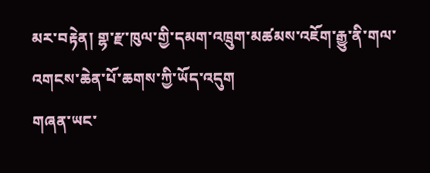མར་བརྟེན། གྷ་རྫ་ཁུལ་གྱི་དམག་འཁྲུག་མཚམས་འཇོག་རྒྱུ་ནི་གལ་འགངས་ཆེན་པོ་ཆགས་ཀྱི་ཡོད་འདུག
གཞན་ཡང་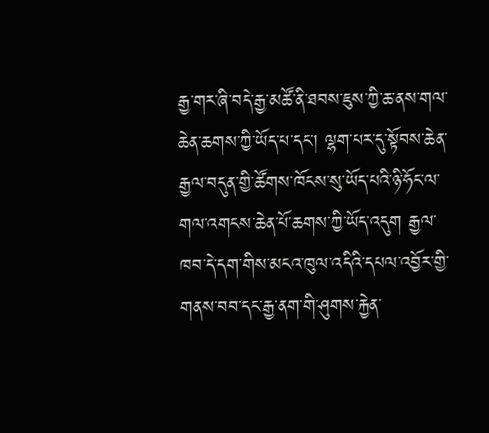རྒྱ་གར་ཞི་བདེ་རྒྱ་མཚོ་ནི་ཐབས་ཇུས་ཀྱི་ཆ་ནས་གལ་ཆེན་ཆགས་ཀྱི་ཡོད་པ་དང་། ལྷག་པར་དུ་སྟོབས་ཆེན་རྒྱལ་བདུན་གྱི་ཚོགས་ཁོངས་སུ་ཡོད་པའི་ཉི་ཧོང་ལ་གལ་འགངས་ཆེན་པོ་ཆགས་ཀྱི་ཡོད་འདུག རྒྱལ་ཁབ་དེ་དག་གིས་མངའ་ཁུལ་འདིའི་དཔལ་འབྱོར་གྱི་གནས་བབ་དང་རྒྱ་ནག་གི་ཤུགས་རྐྱེན་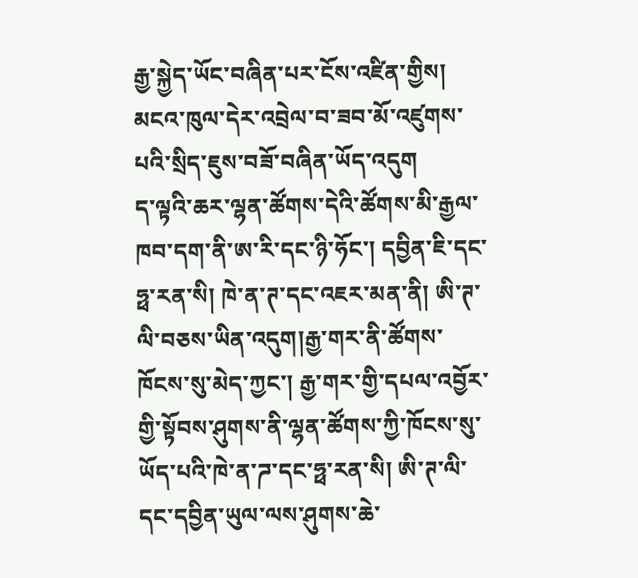རྒྱ་སྐྱེད་ཡོང་བཞིན་པར་ངོས་འཛིན་གྱིས། མངའ་ཁུལ་དེར་འབྲེལ་བ་ཟབ་མོ་འཛུགས་པའི་སྲིད་ཇུས་བཟོ་བཞིན་ཡོད་འདུག
ད་ལྟའི་ཆར་ལྷན་ཚོགས་དེའི་ཚོགས་མི་རྒྱལ་ཁབ་དག་ནི་ཨ་རི་དང་ཉི་ཧོང་། དབྱིན་ཇི་དང་ཧྥ་རན་སི། ཁེ་ན་ཊ་དང་འཇར་མན་ནི། ཨི་ཊ་ལི་བཅས་ཡིན་འདུག།རྒྱ་གར་ནི་ཚོགས་ཁོངས་སུ་མེད་ཀྱང་། རྒྱ་གར་གྱི་དཔལ་འབྱོར་གྱི་སྟོབས་ཤུགས་ནི་ལྷན་ཚོགས་ཀྱི་ཁོངས་སུ་ཡོད་པའི་ཁེ་ན་ཌ་དང་ཧྥ་རན་སི། ཨི་ཊ་ལི་དང་དབྱིན་ཡུལ་ལས་ཤུགས་ཆེ་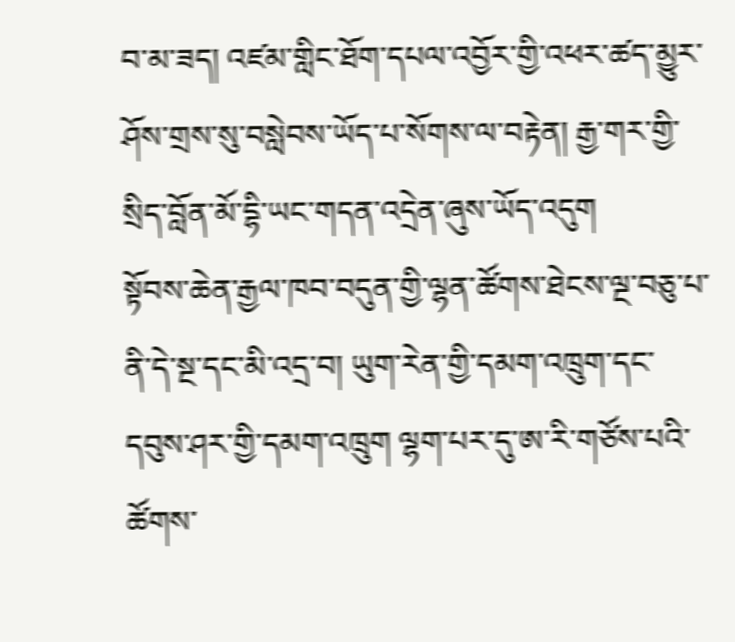བ་མ་ཟད། འཛམ་གླིང་ཐོག་དཔལ་འབྱོར་གྱི་འཕར་ཚད་མྱུར་ཤོས་གྲས་སུ་བསླེབས་ཡོད་པ་སོགས་ལ་བརྟེན། རྒྱ་གར་གྱི་སྲིད་བློན་མོ་དྷི་ཡང་གདན་འདྲེན་ཞུས་ཡོད་འདུག
སྟོབས་ཆེན་རྒྱལ་ཁབ་བདུན་གྱི་ལྷན་ཚོགས་ཐེངས་ལྔ་བཅུ་པ་ནི་དེ་སྔ་དང་མི་འདྲ་བ། ཡུག་རེན་གྱི་དམག་འཁྲུག་དང་དབུས་ཤར་གྱི་དམག་འཁྲུག ལྷག་པར་དུ་ཨ་རི་གཙོས་པའི་ཚོགས་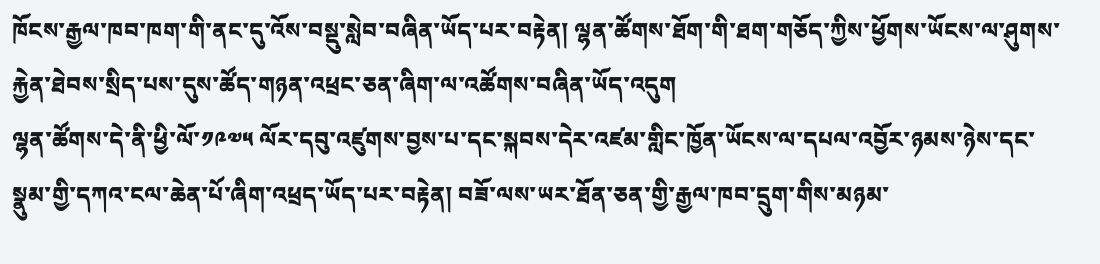ཁོངས་རྒྱལ་ཁབ་ཁག་གི་ནང་དུ་འོས་བསྡུ་སླེབ་བཞིན་ཡོད་པར་བརྟེན། ལྷན་ཚོགས་ཐོག་གི་ཐག་གཅོད་ཀྱིས་ཕྱོགས་ཡོངས་ལ་ཤུགས་རྐྱེན་ཐེབས་སྲིད་པས་དུས་ཚོད་གཉན་འཕྲང་ཅན་ཞིག་ལ་འཚོགས་བཞིན་ཡོད་འདུག
ལྷན་ཚོགས་དེ་ནི་ཕྱི་ལོ་༡༩༧༥ ལོར་དབུ་འཛུགས་བྱས་པ་དང་སྐབས་དེར་འཛམ་གླིང་ཁྱོན་ཡོངས་ལ་དཔལ་འབྱོར་ཉམས་ཉེས་དང་སྣུམ་གྱི་དཀའ་ངལ་ཆེན་པོ་ཞིག་འཕྲད་ཡོད་པར་བརྟེན། བཟོ་ལས་ཡར་ཐོན་ཅན་གྱི་རྒྱལ་ཁབ་དྲུག་གིས་མཉམ་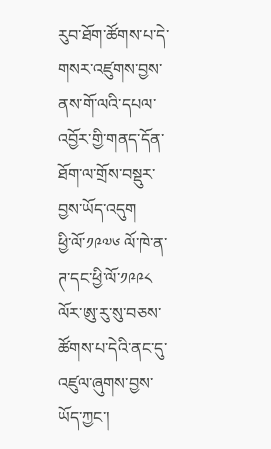རུབ་ཐོག་ཚོགས་པ་དེ་གསར་འཛུགས་བྱས་ནས་གོ་ལའི་དཔལ་འབྱོར་གྱི་གནད་དོན་ཐོག་ལ་གྲོས་བསྡུར་བྱས་ཡོད་འདུག
ཕྱི་ལོ་༡༩༧༦ ལོ་ཁེ་ན་ཊ་དང་ཕྱི་ལོ་༡༩༩༨ ལོར་ཨུ་རུ་སུ་བཅས་ཚོགས་པ་དེའི་ནང་དུ་འཛུལ་ཞུགས་བྱས་ཡོད་ཀྱང་།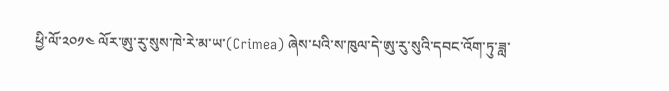ཕྱི་ལོ་༢༠༡༤ ལོར་ཨུ་རུ་སུས་ཁེ་རེ་མ་ཡ་(Crimea) ཞེས་པའི་ས་ཁུལ་དེ་ཨུ་རུ་སུའི་དབང་འོག་ཏུ་ཟླ་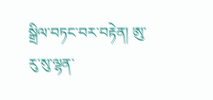སྒྲིལ་བཏང་བར་བརྟེན། ཨུ་རུ་སུ་ལྷན་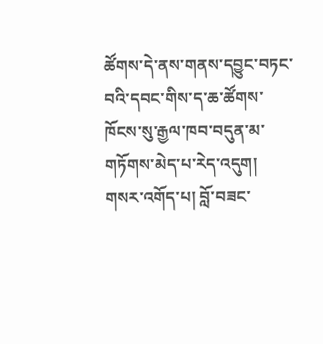ཚོགས་དེ་ནས་གནས་དབྱུང་བཏང་བའི་དབང་གིས་ད་ཆ་ཚོགས་ཁོངས་སུ་རྒྱལ་ཁབ་བདུན་མ་གཏོགས་མེད་པ་རེད་འདུག།
གསར་འགོད་པ། བློ་བཟང་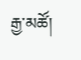རྒྱ་མཚོ།